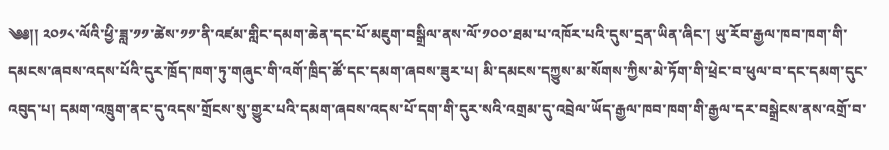༄༅།། ༢༠༡༨་ལོའི་ཕྱི་ཟླ་༡༡་ཚེས་༡༡་ནི་འཛམ་གླིང་དམག་ཆེན་དང་པོ་མཇུག་བསྒྲིལ་ནས་ལོ་༡༠༠་ཐམ་པ་འཁོར་པའི་དུས་དྲན་ཡིན་ཞིང་། ཡུ་རོབ་རྒྱལ་ཁབ་ཁག་གི་དམངས་ཞབས་འདས་པོའི་དུར་ཁྲོད་ཁག་ཏུ་གཞུང་གི་འགོ་ཁྲིད་ཚོ་དང་དམག་ཞབས་ཟུར་པ། མི་དམངས་དཀྱུས་མ་སོགས་ཀྱིས་མེ་ཏོག་གི་ཕྲེང་བ་ཕུལ་བ་དང་དམག་དུང་འབུད་པ། དམག་འཁྲུག་ནང་དུ་འདས་གྲོངས་སུ་གྱུར་པའི་དམག་ཞབས་འདས་པོ་དག་གི་དུར་སའི་འགྲམ་དུ་འབྲེལ་ཡོད་རྒྱལ་ཁབ་ཁག་གི་རྒྱལ་དར་བསྒྲེངས་ནས་འགྲོ་བ་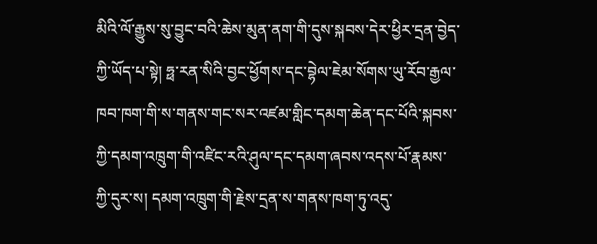མིའི་ལོ་རྒྱུས་སུ་བྱུང་བའི་ཆེས་མུན་ནག་གི་དུས་སྐབས་དེར་ཕྱིར་དྲན་བྱེད་ཀྱི་ཡོད་པ་སྟེ། ཧྥ་རན་སིའི་བྱང་ཕྱོགས་དང་བྷེལ་ཇེམ་སོགས་ཡུ་རོབ་རྒྱལ་ཁབ་ཁག་གི་ས་གནས་གང་སར་འཛམ་གླིང་དམག་ཆེན་དང་པོའི་སྐབས་ཀྱི་དམག་འཁྲུག་གི་འཛིང་རའི་ཤུལ་དང་དམག་ཞབས་འདས་པོ་རྣམས་ཀྱི་དུར་ས། དམག་འཁྲུག་གི་རྗེས་དྲན་ས་གནས་ཁག་ཏུ་འདུ་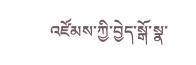འཛོམས་ཀྱི་བྱེད་སྒོ་སྣ་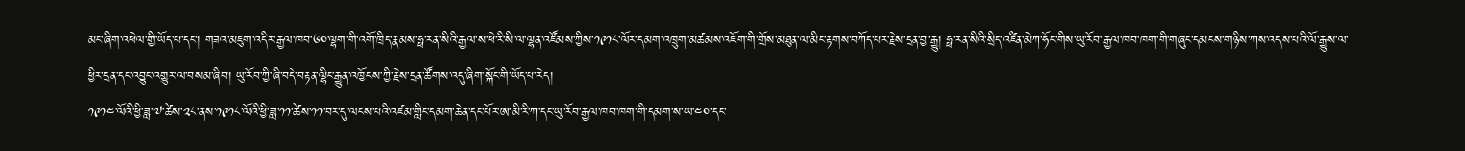མང་ཞིག་འཕེལ་གྱི་ཡོད་པ་དང་། གཟའ་མཇུག་འདིར་རྒྱལ་ཁབ་༦༠་ལྷག་གི་འགོ་ཁྲིད་རྣམས་ཧྥ་རན་སིའི་རྒྱལ་ས་ཕེ་རི་སི་ལ་ལྷན་འཛོམས་ཀྱིས་༡༩༡༨་ལོར་དམག་འཁྲུག་མཚམས་འཇོག་གི་གྲོས་མཐུན་ལ་མིང་རྟགས་བཀོད་པར་རྗེས་དྲན་བྱ་རྒྱུ། ཧྥ་རན་སིའི་སྲིད་འཛིན་མེཀ་ཧོང་གིས་ཡུ་རོབ་རྒྱལ་ཁབ་ཁག་གི་གཞུང་དམངས་གཉིས་ཀས་འདས་པའི་ལོ་རྒྱུས་ལ་ཕྱིར་དྲན་དང་འབྱུང་འགྱུར་ལ་བསམ་ཞིབ། ཡུ་རོབ་ཀྱི་ཞི་བདེ་བརྟན་ལྷིང་རྒྱུན་འཁྱོངས་ཀྱི་རྗེས་དྲན་ཚོགས་འདུ་ཞིག་སྐོང་གི་ཡོད་པ་རེད།
༡༩༡༤་ལོའི་ཕྱི་ཟླ་༧་ཚེས་༢༨་ནས་༡༩༡༨་ལོའི་ཕྱི་ཟླ་༡༡་ཚེས་༡༡་བར་དུ་ལངས་པའི་འཛམ་གླིང་དམག་ཆེན་དང་པོར་ཨ་མི་རི་ཀ་དང་ཡུ་རོབ་རྒྱལ་ཁབ་ཁག་གི་དམག་ས་ཡ་༤༠་དང་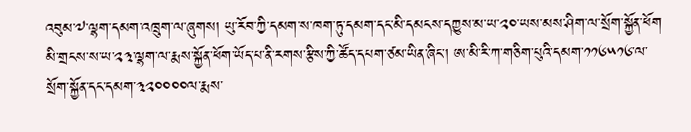འབུམ་༧་ལྷག་དམག་འཁྲུག་ལ་ཞུགས། ཡུ་རོབ་ཀྱི་དམག་ས་ཁག་ཏུ་དམག་དང་མི་དམངས་དཀྱུས་མ་ཡ་༢༠་ཡས་མས་ཤིག་ལ་སྲོག་སྐྱོན་ཕོག མི་གྲངས་ས་ཡ་༢༣་ལྷག་ལ་རྨས་སྐྱོན་ཕོག་ཡོད་པ་ནི་རགས་རྩིས་ཀྱི་ཚོད་དཔག་ཙམ་ཡིན་ཞིང་། ཨ་མི་རི་ཀ་གཅིག་པུའི་དམག་༡༡༦༥༡༦་ལ་སྲོག་སྐྱོན་དང་དམག་༣༢༠༠༠༠ལ་རྨས་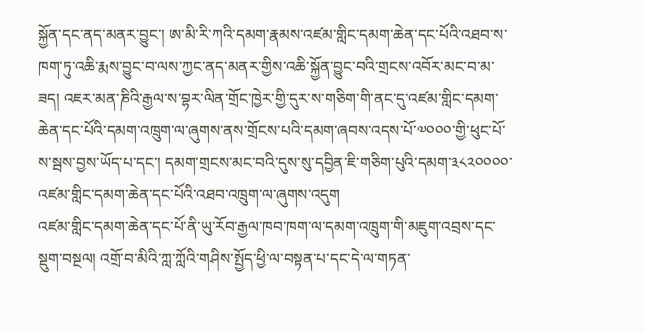སྐྱོན་དང་ནད་མནར་བྱུང་། ཨ་མི་རི་ཀའི་དམག་རྣམས་འཛམ་གླིང་དམག་ཆེན་དང་པོའི་འཐབ་ས་ཁག་ཏུ་འཆི་རྨས་བྱུང་བ་ལས་ཀྱང་ནད་མནར་གྱིས་འཆི་སྐྱོན་བྱུང་བའི་གྲངས་འབོར་མང་བ་མ་ཟད། འཇར་མན་ཎིའི་རྒྱལ་ས་བྷར་ལིན་གྲོང་ཁྱེར་གྱི་དུར་ས་གཅིག་གི་ནང་དུ་འཛམ་གླིང་དམག་ཆེན་དང་པོའི་དམག་འཁྲུག་ལ་ཞུགས་ནས་གྲོངས་པའི་དམག་ཞབས་འདས་པོ་༧༠༠༠་གྱི་ཕུང་པོ་ས་སྦས་བྱས་ཡོད་པ་དང་། དམག་གྲངས་མང་བའི་དུས་སུ་དབྱིན་ཇི་གཅིག་པུའི་དམག་༣༨༢༠༠༠༠་འཛམ་གླིང་དམག་ཆེན་དང་པོའི་འཐབ་འཁྲུག་ལ་ཞུགས་འདུག
འཛམ་གླིང་དམག་ཆེན་དང་པོ་ནི་ཡུ་རོབ་རྒྱལ་ཁབ་ཁག་ལ་དམག་འཁྲུག་གི་མཇུག་འབྲས་དང་སྡུག་བསྔལ། འགྲོ་བ་མིའི་ཀླ་ཀློའི་གཤིས་སྤྱོད་ཕྱི་ལ་བསྟན་པ་དང་དེ་ལ་གཏན་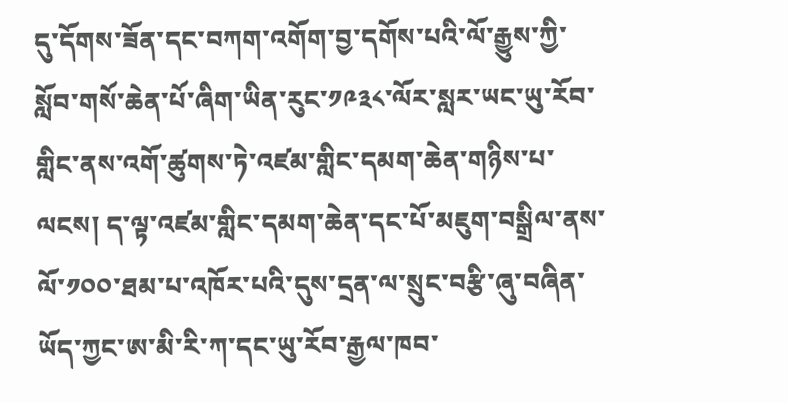དུ་དོགས་ཟོན་དང་བཀག་འགོག་བྱ་དགོས་པའི་ལོ་རྒྱུས་ཀྱི་སློབ་གསོ་ཆེན་པོ་ཞིག་ཡིན་རུང་༡༩༣༨་ལོར་སླར་ཡང་ཡུ་རོབ་གླིང་ནས་འགོ་ཚུགས་ཏེ་འཛམ་གླིང་དམག་ཆེན་གཉིས་པ་ལངས། ད་ལྟ་འཛམ་གླིང་དམག་ཆེན་དང་པོ་མཇུག་བསྒྲིལ་ནས་ལོ་༡༠༠་ཐམ་པ་འཁོར་པའི་དུས་དྲན་ལ་སྲུང་བརྩི་ཞུ་བཞིན་ཡོད་ཀྱང་ཨ་མི་རི་ཀ་དང་ཡུ་རོབ་རྒྱལ་ཁབ་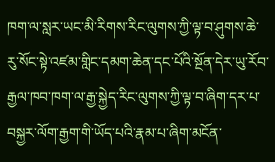ཁག་ལ་སླར་ཡང་མི་རིགས་རིང་ལུགས་ཀྱི་ལྟ་བ་ཤུགས་ཆེ་རུ་སོང་སྟེ་འཛམ་གླིང་དམག་ཆེན་དང་པོའི་སྔོན་དེར་ཡུ་རོབ་རྒྱལ་ཁབ་ཁག་ལ་རྒྱ་སྐྱེད་རིང་ལུགས་ཀྱི་ལྟ་བ་ཞིག་དར་པ་བསྐྱར་ལོག་རྒྱག་གི་ཡོད་པའི་རྣམ་པ་ཞིག་མངོན་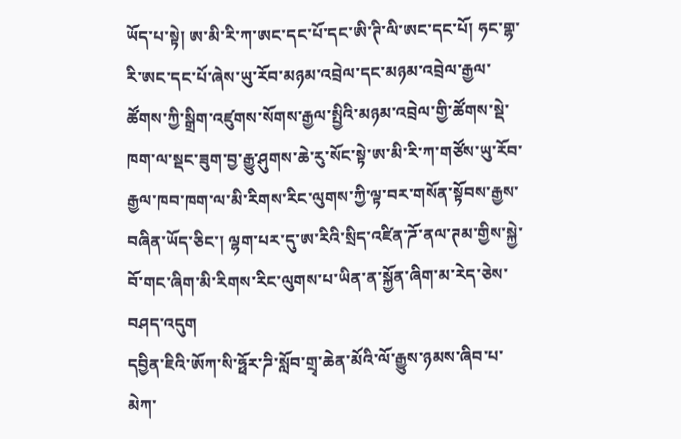ཡོད་པ་སྟེ། ཨ་མི་རི་ཀ་ཨང་དང་པོ་དང་ཨི་ཊི་ལི་ཨང་དང་པོ། ཧང་གྷ་རི་ཨང་དང་པོ་ཞེས་ཡུ་རོབ་མཉམ་འབྲེལ་དང་མཉམ་འབྲེལ་རྒྱལ་ཚོགས་ཀྱི་སྒྲིག་འཛུགས་སོགས་རྒྱལ་སྤྱིའི་མཉམ་འབྲེལ་གྱི་ཚོགས་སྡེ་ཁག་ལ་སྡང་ཟུག་བྱ་རྒྱུ་ཤུགས་ཆེ་རུ་སོང་སྟེ་ཨ་མི་རི་ཀ་གཙོས་ཡུ་རོབ་རྒྱལ་ཁབ་ཁག་ལ་མི་རིགས་རིང་ལུགས་ཀྱི་ལྟ་བར་གསོན་སྟོབས་རྒྱས་བཞིན་ཡོད་ཅིང་། ལྷག་པར་དུ་ཨ་རིའི་སྲིད་འཛིན་ཌོ་ནལ་ཊམ་གྱིས་སྐྱེ་བོ་གང་ཞིག་མི་རིགས་རིང་ལུགས་པ་ཡིན་ན་སྐྱོན་ཞིག་མ་རེད་ཅེས་བཤད་འདུག
དབྱིན་ཇིའི་ཨོཀ་སི་ཧྥོར་ཌི་སློབ་གྲྭ་ཆེན་མོའི་ལོ་རྒྱུས་ཉམས་ཞིབ་པ་མེཀ་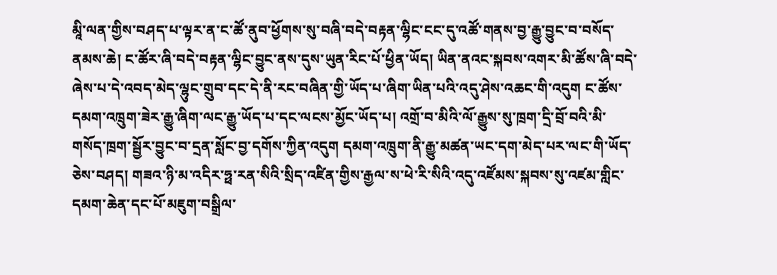མཱི་ལན་གྱིས་བཤད་པ་ལྟར་ན་ང་ཚོ་ནུབ་ཕྱོགས་སུ་བཞི་བདེ་བརྟན་ལྷིང་ངང་དུ་འཚོ་གནས་བྱ་རྒྱུ་བྱུང་བ་བསོད་ནམས་ཆེ། ང་ཚོར་ཞི་བདེ་བརྟན་ལྷིང་བྱུང་ནས་དུས་ཡུན་རིང་པོ་ཕྱིན་ཡོད། ཡིན་ནའང་སྐབས་འགར་མི་ཚོས་ཞི་བདེ་ཞེས་པ་དེ་འབད་མེད་ལྷུང་གྲུབ་དང་དེ་ནི་རང་བཞིན་གྱི་ཡོད་པ་ཞིག་ཡིན་པའི་འདུ་ཤེས་འཆང་གི་འདུག ང་ཚོས་དམག་འཁྲུག་ཟེར་རྒྱུ་ཞིག་ལང་རྒྱུ་ཡོད་པ་དང་ལངས་མྱོང་ཡོད་པ། འགྲོ་བ་མིའི་ལོ་རྒྱུས་སུ་ཁྲག་དྲི་བྲོ་བའི་མི་གསོད་ཁྲག་སྦྱོར་བྱུང་བ་དྲན་སློང་བྱ་དགོས་ཀྱིན་འདུག དམག་འཁྲུག་ནི་རྒྱུ་མཚན་ཡང་དག་མེད་པར་ལང་གི་ཡོད་ཅེས་བཤད། གཟའ་ཉི་མ་འདིར་ཧྥ་རན་སིའི་སྲིད་འཛིན་གྱིས་རྒྱལ་ས་ཕེ་རི་སིའི་འདུ་འཛོམས་སྐབས་སུ་འཛམ་གླིང་དམག་ཆེན་དང་པོ་མཇུག་བསྒྲིལ་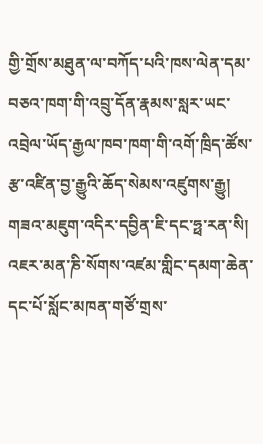གྱི་གྲོས་མཐུན་ལ་བཀོད་པའི་ཁས་ལེན་དམ་བཅའ་ཁག་གི་འབྲུ་དོན་རྣམས་སླར་ཡང་འབྲེལ་ཡོད་རྒྱལ་ཁབ་ཁག་གི་འགོ་ཁྲིད་ཚོས་རྩ་འཛིན་བྱ་རྒྱུའི་ཆོད་སེམས་འཛུགས་རྒྱུ། གཟའ་མཇུག་འདིར་དབྱིན་ཇི་དང་ཧྥ་རན་སི། འཇར་མན་ཎི་སོགས་འཛམ་གླིང་དམག་ཆེན་དང་པོ་སློང་མཁན་གཙོ་གྲས་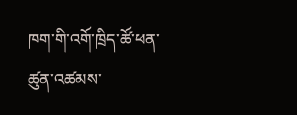ཁག་གི་འགོ་ཁྲིད་ཚོ་ཕན་ཚུན་འཚམས་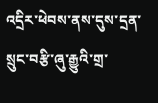འདྲིར་ཕེབས་ནས་དུས་དྲན་སྲུང་བརྩི་ཞུ་རྒྱུའི་གྲ་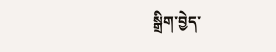སྒྲིག་བྱེད་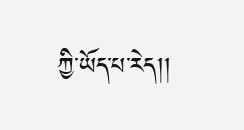ཀྱི་ཡོད་པ་རེད།།